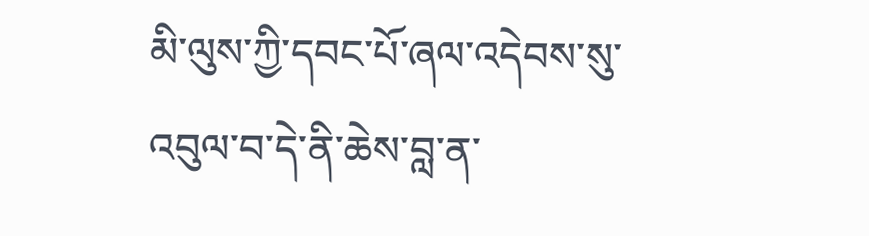མི་ལུས་ཀྱི་དབང་པོ་ཞལ་འདེབས་སུ་འབུལ་བ་དེ་ནི་ཆེས་བླ་ན་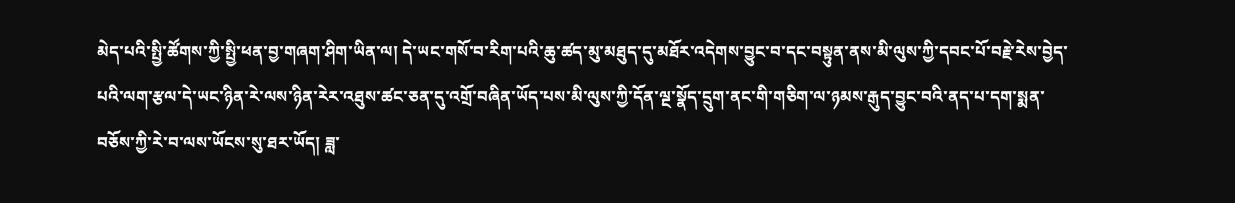མེད་པའི་སྤྱི་ཚོགས་ཀྱི་སྤྱི་ཕན་བྱ་གཞག་ཤིག་ཡིན་ལ། དེ་ཡང་གསོ་བ་རིག་པའི་ཆུ་ཚད་མུ་མཐུད་དུ་མཐོར་འདེགས་བྱུང་བ་དང་བསྟུན་ནས་མི་ལུས་ཀྱི་དབང་པོ་བརྗེ་རེས་བྱེད་པའི་ལག་རྩལ་དེ་ཡང་ཉིན་རེ་ལས་ཉིན་རེར་འཐུས་ཚང་ཅན་དུ་འགྲོ་བཞིན་ཡོད་པས་མི་ལུས་ཀྱི་དོན་ལྔ་སྣོད་དྲུག་ནང་གི་གཅིག་ལ་ཉམས་རྒུད་བྱུང་བའི་ནད་པ་དག་སྨན་བཅོས་ཀྱི་རེ་བ་ལས་ཡོངས་སུ་ཐར་ཡོད། ཟླ་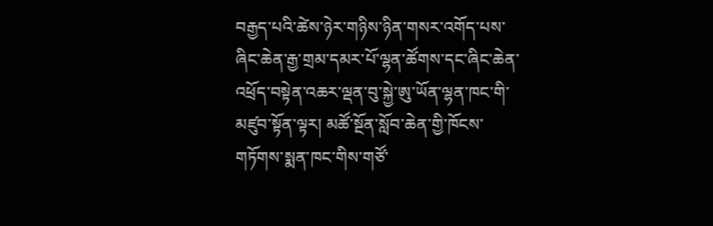བརྒྱད་པའི་ཚེས་ཉེར་གཉིས་ཉིན་གསར་འགོད་པས་ཞིང་ཆེན་རྒྱ་གྲམ་དམར་པོ་ལྷན་ཚོགས་དང་ཞིང་ཆེན་འཕྲོད་བསྟེན་འཆར་ལྡན་བུ་སྐྱེ་ཨུ་ཡོན་ལྷན་ཁང་གི་མཛུབ་སྟོན་ལྟར། མཚོ་སྔོན་སློབ་ཆེན་གྱི་ཁོངས་གཏོགས་སྨན་ཁང་གིས་གཙོ་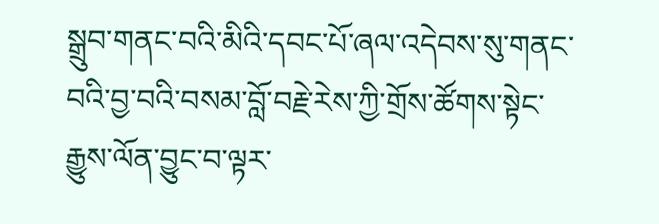སྒྲུབ་གནང་བའི་མིའི་དབང་པོ་ཞལ་འདེབས་སུ་གནང་བའི་བྱ་བའི་བསམ་བློ་བརྗེ་རེས་ཀྱི་གྲོས་ཚོགས་སྟེང་རྒྱུས་ལོན་བྱུང་བ་ལྟར་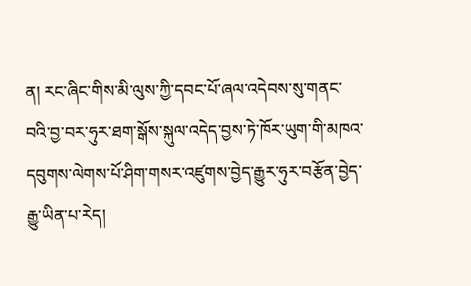ན། རང་ཞིང་གིས་མི་ལུས་ཀྱི་དབང་པོ་ཞལ་འདེབས་སུ་གནང་བའི་བྱ་བར་ཧུར་ཐག་སྒོས་སྐུལ་འདེད་བྱས་ཏེ་ཁོར་ཡུག་གི་མཁའ་དབུགས་ལེགས་པོ་ཤིག་གསར་འཛུགས་བྱེད་རྒྱུར་ཧུར་བརྩོན་བྱེད་རྒྱུ་ཡིན་པ་རེད།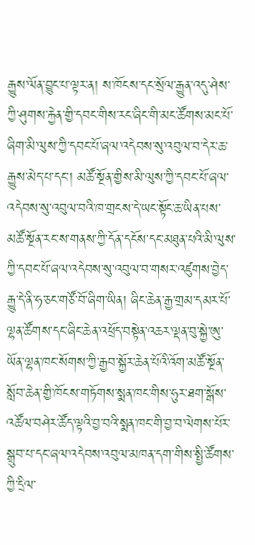རྒྱུས་ལོན་བྱུང་པ་ལྟར་ན། ས་ཁོངས་དང་སྲོལ་རྒྱུན་འདུ་ཤེས་ཀྱི་ཤུགས་རྐྱེན་གྱི་དབང་གིས་རང་ཞིང་གི་མང་ཚོགས་མང་པོ་ཞིག་མི་ལུས་ཀྱི་དབང་པོ་ཞལ་འདེབས་སུ་འབུལ་བ་དེར་ཆ་རྒྱུས་མེད་པ་དང་། མཚོ་སྔོན་གྱིས་མི་ལུས་ཀྱི་དབང་པོ་ཞལ་འདེབས་སུ་འབུལ་བའི་ཁ་གྲངས་དེ་ཡང་སྟོང་ཆ་ཡིན་པས་མཚོ་སྔོན་རང་ས་གནས་ཀྱི་དོན་དངོས་དང་མཐུན་པའི་མི་ལུས་ཀྱི་དབང་པོ་ཞལ་འདེབས་སུ་འབུལ་བ་གསར་འཛུགས་བྱེད་རྒྱུ་དེ་ནི་ཧ་ཅང་གཙོ་བོ་ཞིག་ཡིན། ཞིང་ཆེན་རྒྱ་གྲམ་དམར་པོ་ལྷན་ཚོགས་དང་ཞིང་ཆེན་འཕྲོད་བསྟེན་འཆར་ལྡན་བུ་སྐྱེ་ཨུ་ཡོན་ལྷན་ཁང་སོགས་ཀྱི་རྒྱབ་སྐྱོར་ཆེན་པོའི་འོག་མཚོ་སྔོན་སློབ་ཆེན་གྱི་ཁོངས་གཏོགས་སྨན་ཁང་གིས་ཧུར་ཐག་སྒོས་འཚོལ་བཤེར་ཚོད་ལྟའི་བྱ་བའི་སྨན་ཁང་གི་བྱ་བ་ལེགས་པོར་སྒྲུབ་པ་དང་ཞལ་འདེབས་འབུལ་མཁན་དག་གིས་སྤྱི་ཚོགས་ཀྱི་དྲིལ་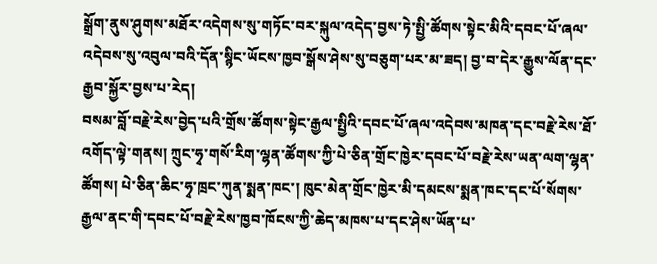སྒྲོག་ནུས་ཤུགས་མཐོར་འདེགས་སུ་གཏོང་བར་སྐུལ་འདེད་བྱས་ཏེ་སྤྱི་ཚོགས་སྟེང་མིའི་དབང་པོ་ཞལ་འདེབས་སུ་འབུལ་བའི་དོན་སྙིང་ཡོངས་ཁྱབ་སྒོས་ཤེས་སུ་བཅུག་པར་མ་ཟད། བྱ་བ་དེར་རྒྱུས་ལོན་དང་རྒྱབ་སྐྱོར་བྱས་པ་རེད།
བསམ་བློ་བརྗེ་རེས་བྱེད་པའི་གྲོས་ཚོགས་སྟེང་རྒྱལ་སྤྱིའི་དབང་པོ་ཞལ་འདེབས་མཁན་དང་བརྗེ་རེས་ཐོ་འགོད་ལྟེ་གནས། ཀྲུང་ཧྭ་གསོ་རིག་ལྷན་ཚོགས་ཀྱི་པེ་ཅིན་གྲོང་ཁྱེར་དབང་པོ་བརྗེ་རེས་ཡན་ལག་ལྷན་ཚོགས། པེ་ཅིན་ཆིང་ཧྭ་ཁྲང་ཀུན་སྨན་ཁང་། ཁུང་མེན་གྲོང་ཁྱེར་མི་དམངས་སྨན་ཁང་དང་པོ་སོགས་རྒྱལ་ནང་གི་དབང་པོ་བརྗེ་རེས་ཁྱབ་ཁོངས་ཀྱི་ཆེད་མཁས་པ་དང་ཤེས་ཡོན་པ་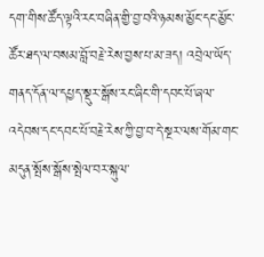དག་གིས་ཚོད་ལྟའི་རང་བཞིན་གྱི་བྱ་བའི་ཉམས་མྱོང་དང་མྱོང་ཚོར་ཐད་ལ་བསམ་བློ་བརྗེ་རེས་བྱས་པ་མ་ཟད། འབྲེལ་ཡོད་གནད་དོན་ལ་དཔྱད་སྡུར་སྒོས་རང་ཞིང་གི་དབང་པོ་ཞལ་འདེབས་དང་དབང་པོ་བརྗེ་རེས་ཀྱི་བྱ་བ་དེ་སྔར་ལས་གོམ་གང་མདུན་སྤོས་སྒོས་སྤེལ་བར་སྐུལ་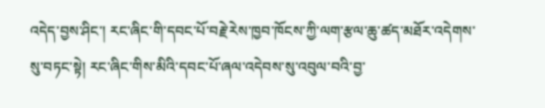འདེད་བྱས་ཤིང་། རང་ཞིང་གི་དབང་པོ་བརྗེ་རེས་ཁྱབ་ཁོངས་ཀྱི་ལག་རྩལ་ཆུ་ཚད་མཐོར་འདེགས་སུ་བཏང་སྟེ། རང་ཞིང་གིས་མིའི་དབང་པོ་ཞལ་འདེབས་སུ་འབུལ་བའི་བྱ་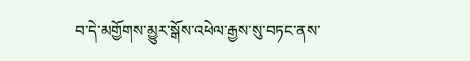བ་དེ་མགྱོགས་མྱུར་སྒོས་འཕེལ་རྒྱས་སུ་བཏང་ནས་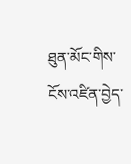ཐུན་མོང་གིས་ངོས་འཛིན་བྱེད་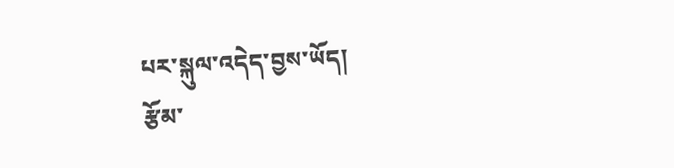པར་སྐུལ་འདེད་བྱས་ཡོད།
རྩོམ་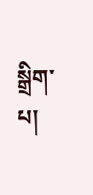སྒྲིག་པ།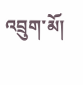འབྲུག་མོ།